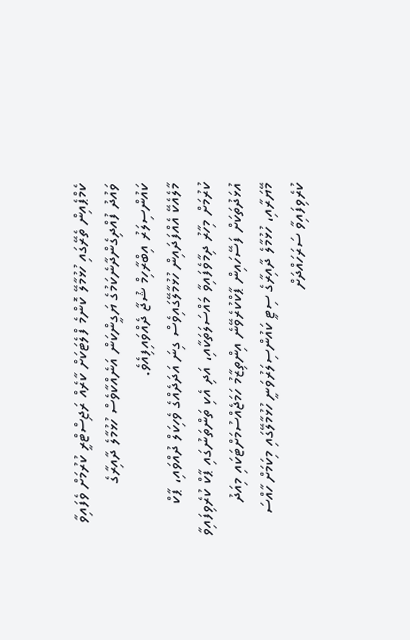ކެމްޕެއިން ތެރޭގައި ހުޅުމާލޭ ކޮންމެ ފްލެޓަކަށް ކާރެއް ރަޖިސްޓްރީ ކުރުމަށް ވެފައިވާ ވައުދު ފުއްދިގެންދާނެކަމުގެ ޔަގީންކަން އަނެއްކާވެސް ހުޅުމާލެ ދާއިރާގެ ކައުންސިލަރު އިބްރާހިމް ޝުޖާ ދެއްވައިފިއެވެ.
މާލެއެކޭ އެއްފަދައިން ހުޅުމާލޭގައިވެސް ގިނަ އަދަދެއްގެ ވެހިކަލް ދުއްވައި، ޕާކް ކުރުމަށް މިހާރު ދިމާވެފައިވާ މައްސަލަތަކާއި، އަދި އެކި ތަންތަނުގައި ޕާކް ކުރެވިފައިވާ އުޅަދުތަކަށް ފަސޭހައިން ޕާކްކުރެވޭނެ އިންތިޒާމު ހަމަޖެއްސުމަށްޓަކައި މިއަދު މޭޔަރާއި، ހުޅުމާލެ ދާއިރާގެ ސިޓީ ކައުންސިލަރުވަނީ ހުޅުމާލޭގައި މިކަމަށް ހާއްސަ ކުރެވިފައިވާ ސަރަހައްދަށް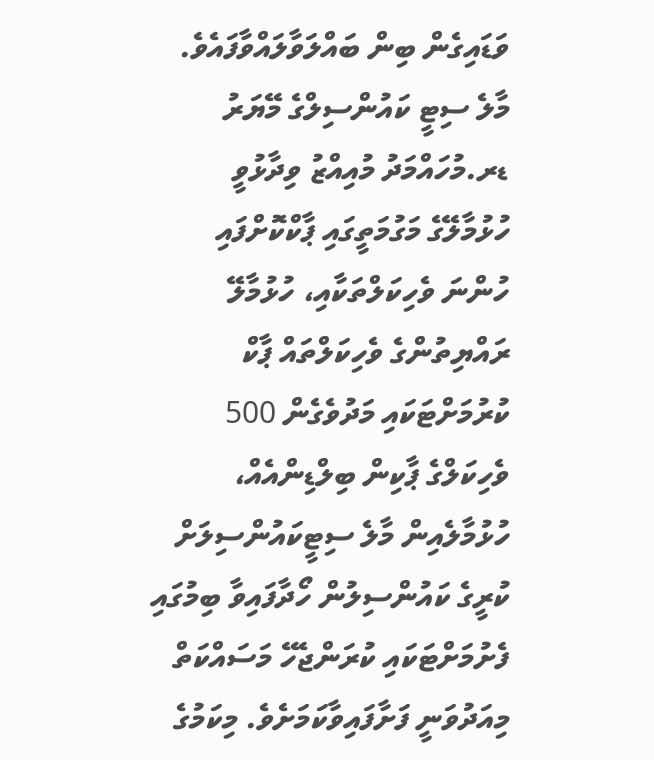ވަޑައިގެން ބިން ބައްލަވާލައްވާފައެވެ.
މާލެ ސިޓީ ކައުންސިލްގެ މޭޔަރު ޑރ.މުހައްމަދު މުއިއްޒު ވިދާޅުވީ ހުޅުމާލޭގެ މަގުމަތީގައި ޕާކްކޮށްފައި ހުންނަ ވެހިކަލްތަކާއި، ހުޅުމާލޭ ރައްޔިތުންގެ ވެހިކަލްތައް ޕާކް ކުރުމަށްޓަކައި މަދުވެގެން 500 ވެހިކަލްގެ ޕާކިން ބިލްޑިންއެއް، ހުޅުމާލެއިން މާލެ ސިޓީކައުންސިލަށް ކުރީގެ ކައުންސިލުން ހޯދާފައިވާ ބިމުގައި ފެށުމަށްޓަކައި ކުރަންޖެހޭ މަސައްކަތް މިއަދުވަނީ ފަށާފައިވާކަމަށެވެ. މިކަމުގެ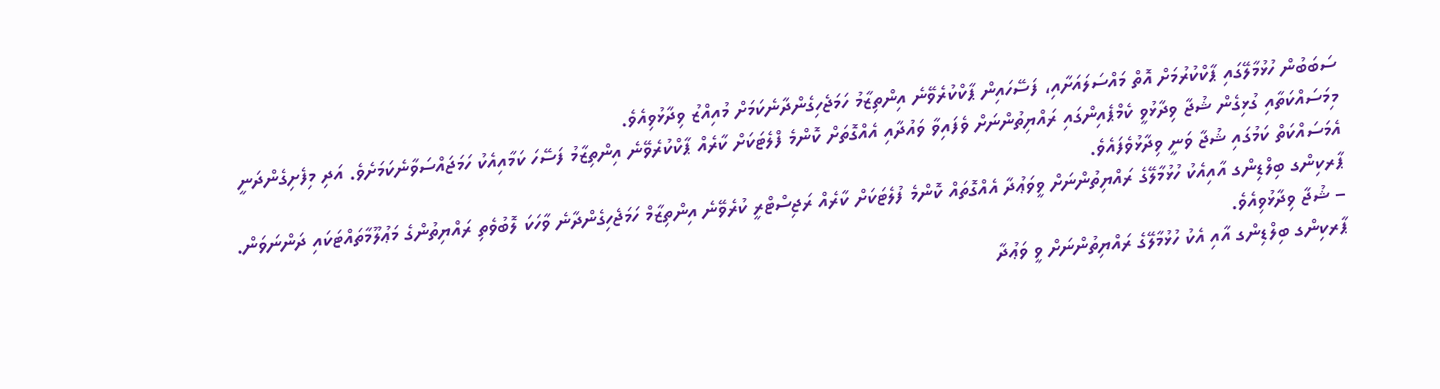ސަބަބުން ހުޅުމާލޭގައި ޕާކްކުރުމަށް އޮތް މައްސަލައަށާއި، ފަސޭހައިން ޕާކްކުރެވޭނެ އިންތިޒާމު ހަމަޖެހިގެންދާނެކަމަށް މުއިއްޒު ވިދާޅުވިއެވެ.
މިމަސައްކަތާއި ގުޅިގެން ޝުޖާ ވިދާޅުވީ ކެމްޕެއިންގައި ރައްޔިތުންނަށް ވެފައިވާ ވައުދާއި އެއްގޮތަށް ކޮންމެ ފްލެޓަކަށް ކާރެއް ޕާކްކުރެވޭނެ އިންތިޒާމު ފަސޭހަ ކަމާއިއެކު ހަމަޖައްސަވާނެކަމަށެވެ. އަދި މިފެށިގެންދަނީ އެމަސައްކަތް ކަމުގައި ޝުޖާ ވަނީ ވިދާޅުވެފައެވެ.
ޕާރކިންގ ބިލްޑިންގ އާއިއެކު ހުޅުމާލޭގެ ރައްޔިތުންނަށް ވީވަޢުދާ އެއްގޮތައް ކޮންމެ ފުލެޓަކަށް ކާރެއް ރަޖިސްޓްރީ ކުރެވޭނެ އިންތިޒާމް ހަމަޖެހިގެންދާނެ ވާހަކަ ލޮބުވެތި ރައްޔިތުންގެ މަޢުލޫމާތައްޓަކައި ދަންނަވަން.
– ޝުޖާ ވިދާޅުވިއެވެ.
ޕާރކިންގ ބިލްޑިންގ އާއި އެކު ހުޅުމާލޭގެ ރައްޔިތުންނަށް ވީ ވަޢުދާ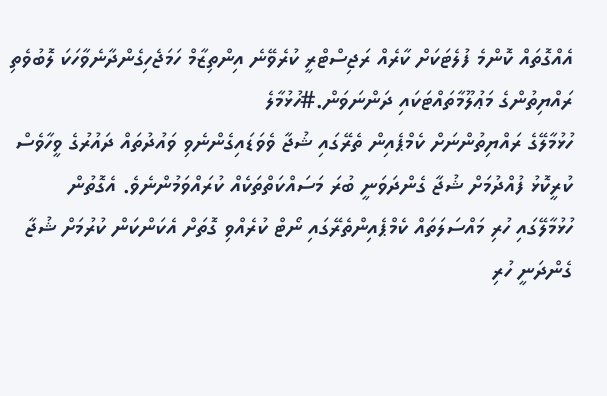އެއްގޮތައް ކޮންމެ ފުލެޓަކަށް ކާރެއް ރަޖިސްޓްރީ ކުރެވޭނެ އިންތިޒާމް ހަމަޖެހިގެންދާނެވާހަކަ ލޮބުވެތި ރައްޔިތުންގެ މަޢުލޫމާތައްޓަކައި ދަންނަވަން.#ހުޅުމާލެ
ހުޅުމާލޭގެ ރައްޔިތުންނަށް ކެމްޕެއިން ތެރޭގައި ޝުޖާ ވެވަޑައިގެންނެވި ވައުދުތައް ދައުރުގެ ވީހާވެސް ކުރީކޮޅު ފުއްދުމަށް ޝުޖާ ގެންދަވަނީ ބުރަ މަސައްކަތްތަކެއް ކުރައްވަމުންނެވެ. އެގޮތުން ހުޅުމާލޭގައި ހުރި މައްސަލަތައް ކެމްޕެއިންތެރޭގައި ނޯޓް ކުރެއްވި ގޮތަށް އެކަންކަން ކުރުމަށް ޝުޖާ ގެންދަނީ ހުރި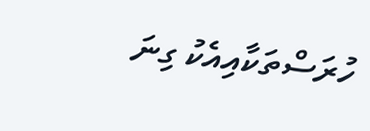ހުރަސްތަކާއިއެކު ގިނަ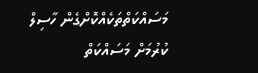މަސައްކަތްތަކެއްކޮށްގެން ހާސިލް ކުރުމަށް މަސައްކަތް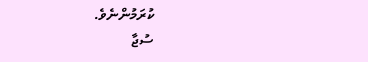ކުރަމުންނެވެ.
ސުޖާ